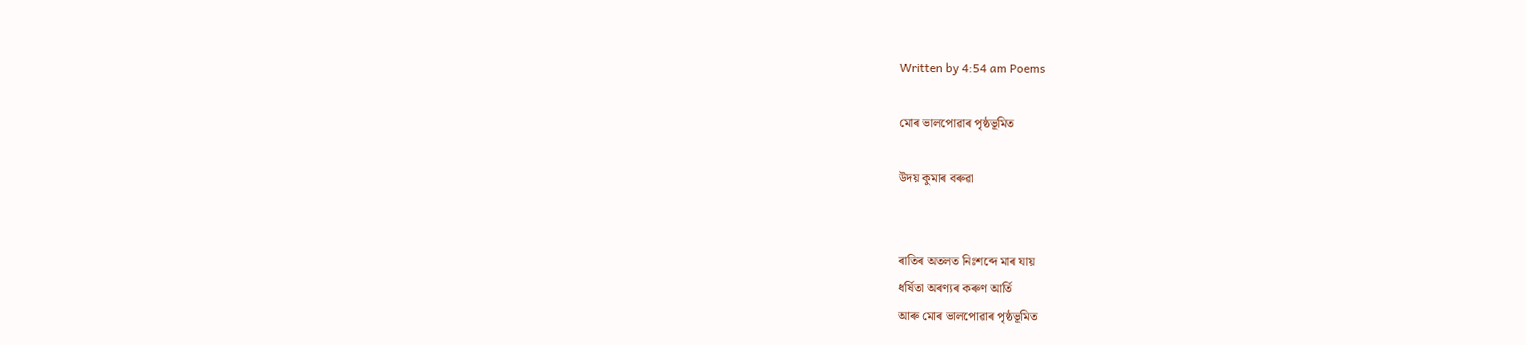Written by 4:54 am Poems

মোৰ ভালপোৱাৰ পৃষ্ঠভূমিত

উদয় কুমাৰ বৰুৱা


ৰাতিৰ অতলত নিঃশব্দে মাৰ যায়
ধৰ্ষিতা অৰণ্যৰ কৰুণ আৰ্তি
আৰু মোৰ ভালপোৱাৰ পৃষ্ঠভূমিত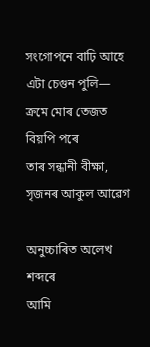সংগোপনে বাঢ়ি আহে এটা চেগুন পুলি—
ক্ৰমে মোৰ তেজত বিয়পি পৰে
তাৰ সন্ধানী বীক্ষা,
সৃজনৰ আকুল আৱেগ

অনুচ্চাৰিত অলেখ শব্দৰে
আমি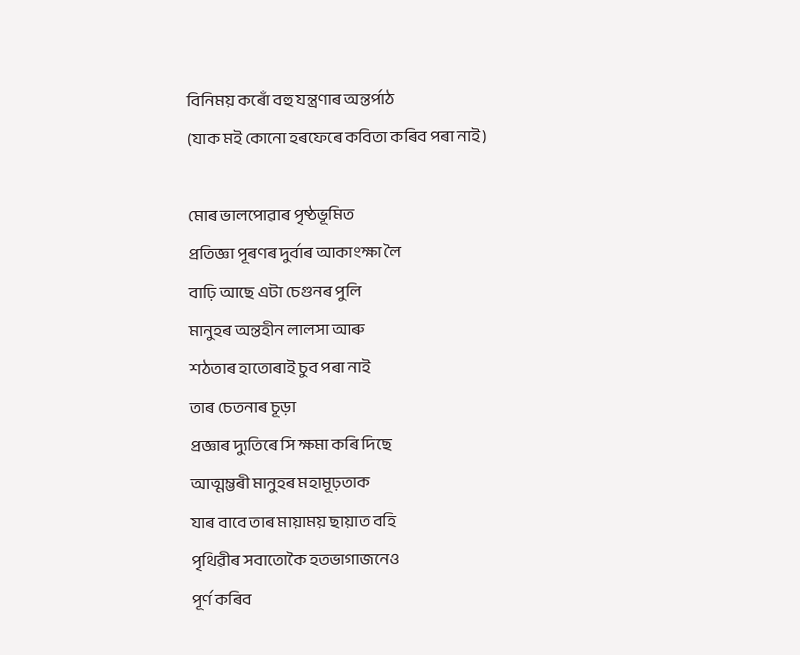বিনিময় কৰোঁ বহু যন্ত্ৰণাৰ অন্তৰ্পাঠ
(যাক মই কোনো হৰফেৰে কবিতা কৰিব পৰা নাই)

মোৰ ভালপোৱাৰ পৃষ্ঠভূমিত
প্ৰতিজ্ঞা পূৰণৰ দুৰ্বাৰ আকাংক্ষা লৈ
বাঢ়ি আছে এটা চেগুনৰ পুলি
মানুহৰ অন্তহীন লালসা আৰু
শঠতাৰ হাতোৰাই চুব পৰা নাই
তাৰ চেতনাৰ চূড়া
প্ৰজ্ঞাৰ দ্যুতিৰে সি ক্ষমা কৰি দিছে
আত্মম্ভৰী মানুহৰ মহামূঢ়তাক
যাৰ বাবে তাৰ মায়াময় ছায়াত বহি
পৃথিৱীৰ সবাতোকৈ হতভাগাজনেও
পূৰ্ণ কৰিব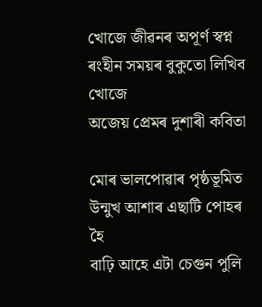খোজে জীৱনৰ অপূৰ্ণ স্বপ্ন
ৰংহীন সময়ৰ বুকুতো লিখিব খোজে
অজেয় প্ৰেমৰ দুশাৰী কবিতা

মোৰ ভালপোৱাৰ পৃষ্ঠভূমিত
উন্মুখ আশাৰ এছাটি পোহৰ হৈ
বাঢ়ি আহে এটা চেগুন পুলি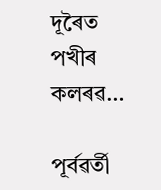দূৰৈত পখীৰ কলৰৱ…

পূৰ্বৱৰ্তী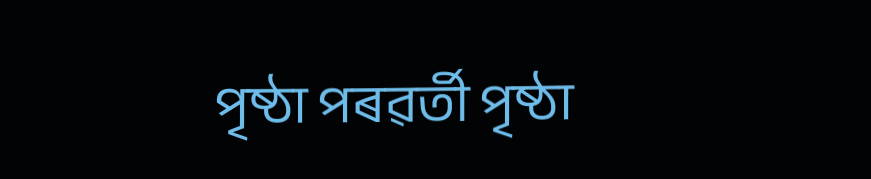পৃষ্ঠা পৰৱৰ্তী পৃষ্ঠা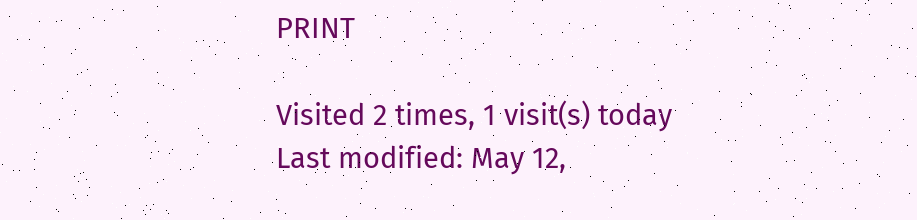PRINT

Visited 2 times, 1 visit(s) today
Last modified: May 12,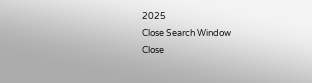2025
Close Search Window
Close